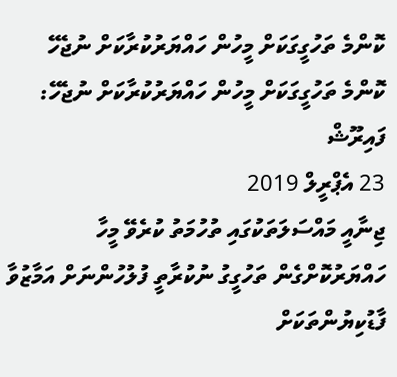ކޮންމެ ތަހުގީގަކަށް މީހުން ހައްޔަރުކުރާކަށް ނުޖެހޭ
ކޮންމެ ތަހުގީގަކަށް މީހުން ހައްޔަރުކުރާކަށް ނުޖެހޭ: ފައިރޫޝް
23 އެޕްރީލް 2019
ޖިނާއީ މައްސަލަތަކުގައި ތުހުމަތު ކުރެވޭ މީހާ ހައްޔަރުކޮށްގެން ތަހުގީގު ނުކުރާތީ ފުލުހުންނަށް އަމާޒުވާ ފާޑުކިޔުންތަކަށް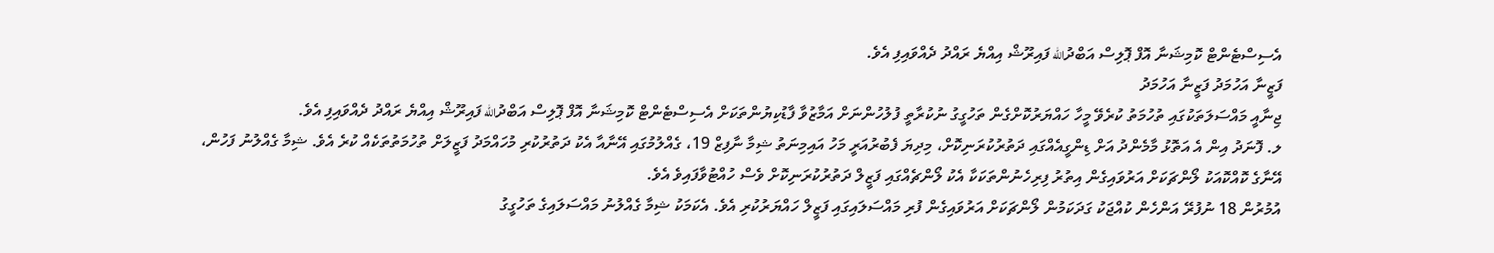އެސިސްޓެންޓް ކޮމިޝަނާ އޮފް ޕޮލިސް އަބްދުالله ފައިރޫޝް އިއްޔެ ރައްދު ދެއްވައިފި އެވެ.
ފަޒީނާ އަހުމަދު ފަޒީނާ އަހުމަދު
ޖިނާއީ މައްސަލަތަކުގައި ތުހުމަތު ކުރެވޭ މީހާ ހައްޔަރުކޮށްގެން ތަހުގީގު ނުކުރާތީ ފުލުހުންނަށް އަމާޒުވާ ފާޑުކިޔުންތަކަށް އެސިސްޓެންޓް ކޮމިޝަނާ އޮފް ޕޮލިސް އަބްދުالله ފައިރޫޝް އިއްޔެ ރައްދު ދެއްވައިފި އެވެ.
ލ. ފޮނަދު އިން އެ އަތޮޅު މާމެންދު އަށް ޑިންގީއެއްގައި ދަތުރުކުރަނިކޮށް، މިދިޔަ ފެބުރުއަރީ މަހު އައިމިނަތު ޝިމާ ނާފިޒް 19، ގެއްލުމުގައި އޭނާއާ އެކު ދަތުރުކުރި މުހައްމަދު ފަޒީލަށް ތުހުމަތުތަކެއް ކުރެ އެވެ. ޝިމާ ގެއްލުނު ފަހުން، އޭނާގެ ކޮއްކޮއަކު ލޯންޗަކަށް އަރުވައިގެން އިތުރު ފިރިހެނުންތަކަކާ އެކު ލޯންޗެއްގައި ފަޒީލް ދަތުރުކުރަނިކޮށް ވެސް ހުއްޓުވާފައިވެ އެވެ.
އުމުރުން 18 ނުފުރޭ އަންހެން ކުއްޖަކު ގަދަކަމުން ލޯންޗަކަށް އަރުވައިގެން ފުރި މައްސަލައިގައި ފަޒީލް ހައްޔަރުކުރި އެވެ. އެކަމަކު ޝިމާ ގެއްލުނު މައްސަލައިގެ ތަހުގީގު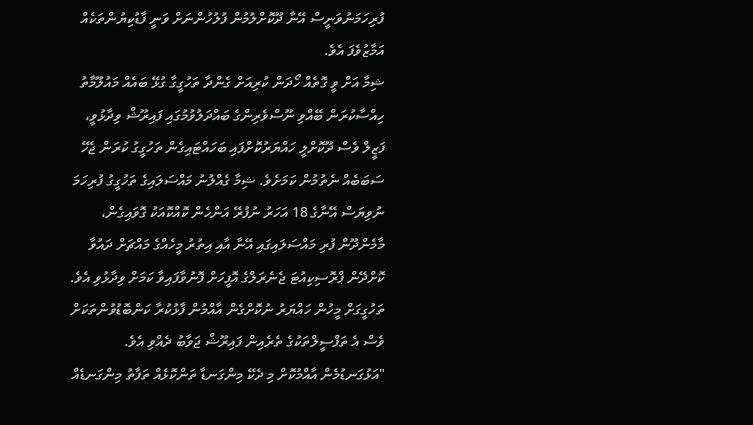ފުރިހަމަނުވަނީސް އޭނާ ދޫކޮށްލުމުން ފުލުހުންނަށް ވަނީ ފާޑުކިޔުންތަކެއް އަމާޒުވެފަ އެވެ.
ޝިމާ އަށް ވީ ގޮތެއް ހޯދަން ކުރިއަށް ގެންދާ ތަހުގީގާ ގުޅޭ ބައެއް މައުލޫމާތު ހިއްސާކުރަން ބޭއްވި ނޫސްވެރިންގެ ބައްދަލުވުމުގައި ފައިރޫޝް ވިދާޅުވީ، ފަޒީލް ވެސް ދޫކޮށްލީ ހައްޔަރުކޮށްފައި ބަހައްޓައިގެން ތަހުގީގު ކުރަން ޖެހޭ ސަބަބެއް ނެތުމުން ކަމަށެވެ. ޝިމާ ގެއްލުނު މައްސަލައިގެ ތަހުގީގު ފުރިހަމަ ނުވިޔަސް އޭނާގެ 18 އަހަރު ނުފުރޭ އަންހެން ކޮއްކޮއަކު ގޮވައިގެން، މާމެންދޫން ފުރި މައްސަލައިގައި އޭނާ އާއި އިތުރު މީހެއްގެ މައްޗަށް ދައުވާ ކޮށްދޭން ޕްރޮސިކިއުޓަ ޖެނެރަލްގެ އޮފީހަށް ފޮނުވާފައިވާ ކަމަށް ވިދާޅުވި އެވެ.
ތަހުގީގަށް މީހުން ހައްޔަރު ނުކޮށްގެން އާއްމުން ފާޅުކުރާ ކަންބޮޑުވުންތަކަށް ވެސް އެ ތަފްސީލްތަކުގެ ތެރެއިން ފައިރޫޝް ޖަވާބު ދެއްވި އެވެ.
"އަޅުގަނޑުމެން އާއްމުކޮށް މި ދެކޭ މިންގަނޑާ ތަންކޮޅެއް ތަފާތު މިންގަނޑެއް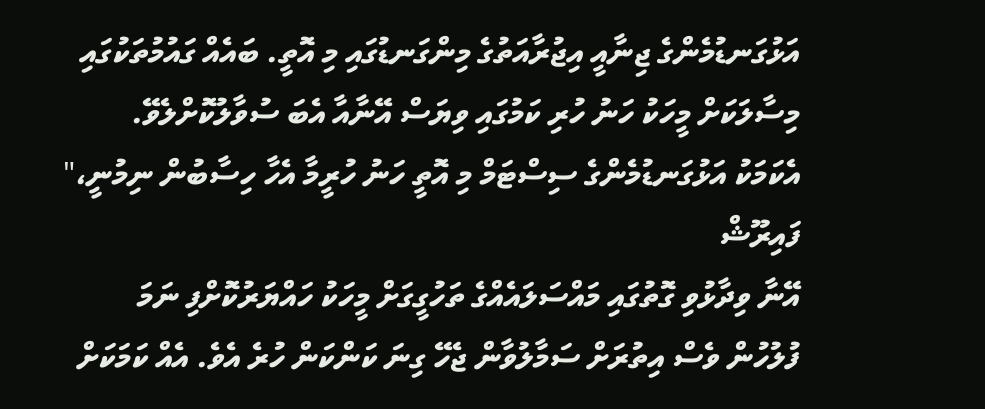އަޅުގަނޑުމެންގެ ޖިނާއީ އިޖުރާއަތުގެ މިންގަނޑުގައި މި އޮތީ. ބައެއް ގައުމުތަކުގައި މިސާލަކަށް މީހަކު ހަނު ހުރި ކަމުގައި ވިޔަސް އޭނާއާ އެބަ ސުވާލުކޮށްލެވޭ. އެކަމަކު އަޅުގަނޑުމެންގެ ސިސްޓަމް މި އޮތީ ހަނު ހުރީމާ އެހާ ހިސާބުން ނިމުނީ،" ފައިރޫޝް
އޭނާ ވިދާޅުވި ގޮތުގައި މައްސަލައެއްގެ ތަހުގީގަށް މީހަކު ހައްޔަރުކޮށްފި ނަމަ ފުލުހުން ވެސް އިތުރަށް ސަމާލުވާން ޖެހޭ ގިނަ ކަންކަން ހުރެ އެވެ. އެއް ކަމަކަށް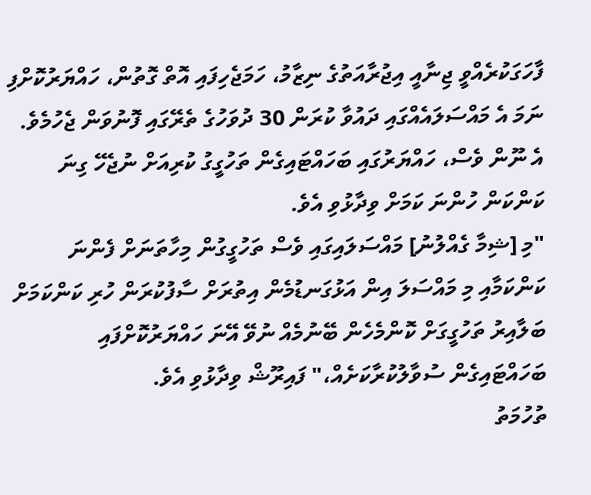ފާހަގަކުރެއްވީ ޖިނާއީ އިޖުރާއަތުގެ ނިޒާމު، ހަމަޖެހިފައި އޮތް ގޮތުން، ހައްޔަރުކޮށްފި ނަމަ އެ މައްސަލައެއްގައި ދައުވާ ކުރަން 30 ދުވަހުގެ ތެރޭގައި ފޮނުވަން ޖެހުމެވެ.
އެ ނޫން ވެސް، ހައްޔަރުގައި ބަހައްޓައިގެން ތަހުގީގު ކުރިއަށް ނުޖެހޭ ގިނަ ކަންކަން ހުންނަ ކަމަށް ވިދާޅުވި އެވެ.
"މި [ޝިމާ ގެއްލުނު] މައްސަލައިގައި ވެސް ތަހުގީގުން މިހާތަނަށް ފެންނަ ކަންކަމާއި މި މައްސަލަ އިން އަޅުގަނޑުމެން އިތުރަށް ސާފުކުރަން ހުރި ކަންކަމަށް ބަލާއިރު ތަހުގީގަށް ކޮންމެހެން ބޭނުމެއް ނުވޭ އޭނަ ހައްޔަރުކޮށްފައި ބަހައްޓައިގެން ސުވާލުކުރާކަށެއް،" ފައިރޫޝް ވިދާޅުވި އެވެ.
ތުހުމަތު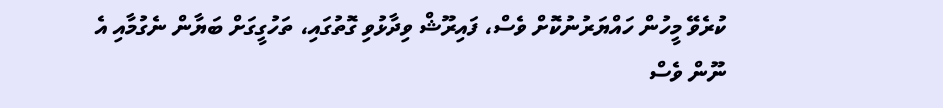ކުރެވޭ މީހުން ހައްޔަރުނުކޮށް ވެސް، ފައިރޫޝް ވިދާޅުވި ގޮތުގައި، ތަހުގީގަށް ބަޔާން ނެގުމާއި އެ ނޫން ވެސް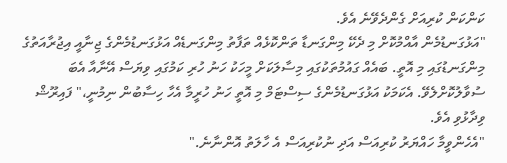ކަންކަން ކުރިއަށް ގެންދެވޭނެ އެވެ.
"އަޅުގަނޑުމެން އާއްމުކޮށް މި ދެކޭ މިންގަނޑާ ތަންކޮޅެއް ތަފާތު މިންގަނޑެއް އަޅުގަނޑުމެންގެ ޖިނާއީ އިޖުރާއަތުގެ މިންގަނޑުގައި މި އޮތީ. ބައެއް ގައުމުތަކުގައި މިސާލަކަށް މީހަކު ހަނު ހުރި ކަމުގައި ވިޔަސް އޭނާއާ އެބަ ސުވާލުކޮށްލެވޭ. އެކަމަކު އަޅުގަނޑުމެންގެ ސިސްޓަމް މި އޮތީ ހަނު ހުރީމާ އެހާ ހިސާބުން ނިމުނީ،" ފައިރޫޝް ވިދާޅުވި އެވެ.
"އެހެންވީމާ ހައްޔަރު ކުރިއަސް އަދި ނުކުރިއަސް އެ ހާލަތު އޮންނާނެ."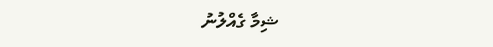ޝިމާ ގެއްލުނު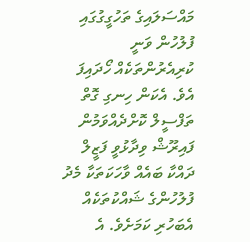މައްސަލައިގެ ތަހުގީގުގައި ފުލުހުން ވަނީ ކުރިއެރުންތަކެއް ހޯދައިފަ އެވެ. އެކަން ހިނގި ގޮތް ތަފްސީލް ކޮށްދެއްވަމުން ފައިރޫޝް ވިދާޅުވީ ފަޒީލް ދައްކާ ބައެއް ވާހަކަތަކާ މެދު ފުލުހުންގެ ޝައްކުތަކެއް އެބަހުރި ކަމަށެވެ. އެ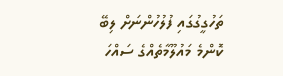ތަހުގީގުގައި ފުލުހުންނަށް ލިބޭ ކޮންމެ މައުލޫމާތެއްގެ ސައްހަ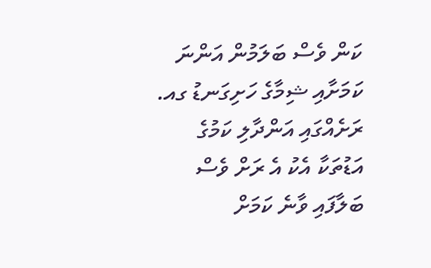ކަން ވެސް ބަލަމުން އަންނަ ކަމަށާއި ޝިމާގެ ހަށިގަނޑު ގއ. ރަށެއްގައި އަންދާލި ކަމުގެ އަޑުތަކާ އެކު އެ ރަށް ވެސް ބަލާފައި ވާނެ ކަމަށް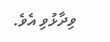ވިދާޅުވި އެވެ.